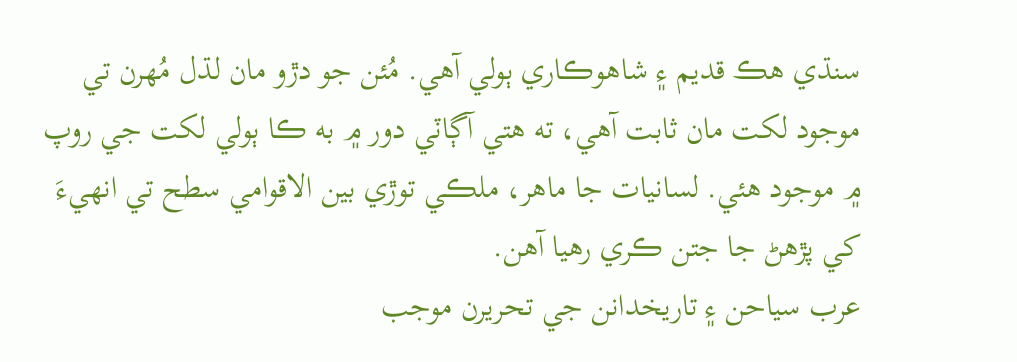سنڌي هڪ قديم ۽ شاهوڪاري ٻولي آهي. مُئن جو دڙو مان لڌل مُهرن تي موجود لکت مان ثابت آهي، ته هتي آڳاٽي دور ۾ به ڪا ٻولي لکت جي روپ ۾ موجود هئي. لسانيات جا ماهر، ملڪي توڙي بين الاقوامي سطح تي انهيءَ کي پڙهڻ جا جتن ڪري رهيا آهن.
عرب سياحن ۽ تاريخدانن جي تحريرن موجب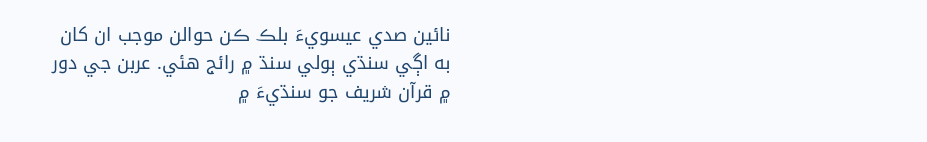نائين صدي عيسويءَ بلڪ ڪن حوالن موجب ان کان به اڳي سنڌي ٻولي سنڌ ۾ رائج هئي. عربن جي دور ۾ قرآن شريف جو سنڌيءَ ۾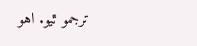ترجمو ٿيو. اهو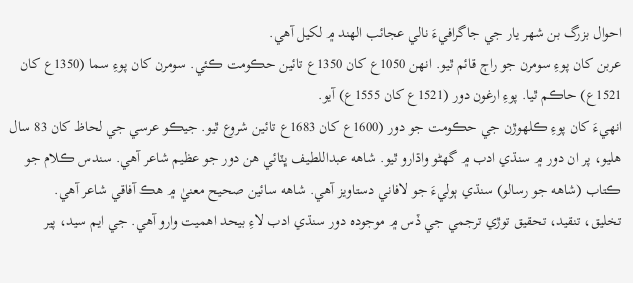احوال بزرگ بن شهر يار جي جاگرافيءَ نالي عجائب الهند ۾ لکيل آهي.
عربن کان پوءِ سومرن جو راڄ قائم ٿيو. انهن 1050ع کان 1350ع تائين حڪومت ڪئي. سومرن کان پوءِ سما (1350ع کان 1521ع) حاڪم ٿيا. پوءِ ارغون دور (1521ع کان 1555ع) آيو.
انهيءَ کان پوءِ ڪلهوڙن جي حڪومت جو دور (1600ع کان 1683ع تائين شروع ٿيو. جيڪو عرسي جي لحاظ کان 83 سال هليو، پر ان دور ۾ سنڌي ادب ۾ گهڻو واڌارو ٿيو. شاهه عبداللطيف ڀٽائي هن دور جو عظيم شاعر آهي. سندس ڪلام جو ڪتاب (شاهه جو رسالو) سنڌي ٻوليءَ جو لافاني دستاويز آهي. شاهه سائين صحيح معنيٰ ۾ هڪ آفاقي شاعر آهي.
تخليق، تنقيد، تحقيق توڙي ترجمي جي ڏس ۾ موجوده دور سنڌي ادب لاءِ بيحد اهميت وارو آهي. جي ايم سيد، پير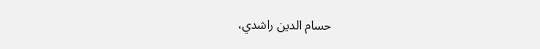حسام الدين راشدي،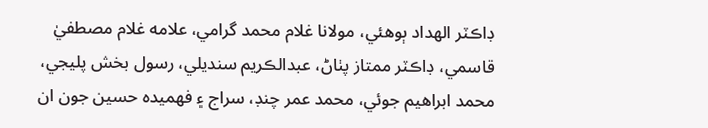ڊاڪٽر الهداد ٻوهئي، مولانا غلام محمد گرامي، علامه غلام مصطفيٰ قاسمي، ڊاڪٽر ممتاز پٺاڻ، عبدالڪريم سنديلي، رسول بخش پليجي، محمد ابراهيم جوئي، محمد عمر چنڊ، سراج ۽ فهميده حسين جون ان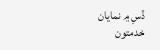ڏسِ ۾ نمايان خدمتون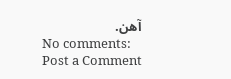آهن.
No comments:
Post a Comment